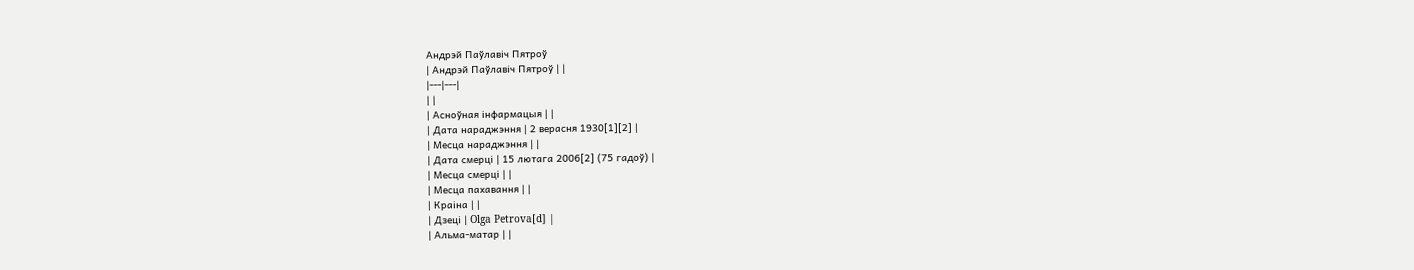Андрэй Паўлавіч Пятроў
| Андрэй Паўлавіч Пятроў | |
|---|---|
| |
| Асноўная інфармацыя | |
| Дата нараджэння | 2 верасня 1930[1][2] |
| Месца нараджэння | |
| Дата смерці | 15 лютага 2006[2] (75 гадоў) |
| Месца смерці | |
| Месца пахавання | |
| Краіна | |
| Дзеці | Olga Petrova[d] |
| Альма-матар | |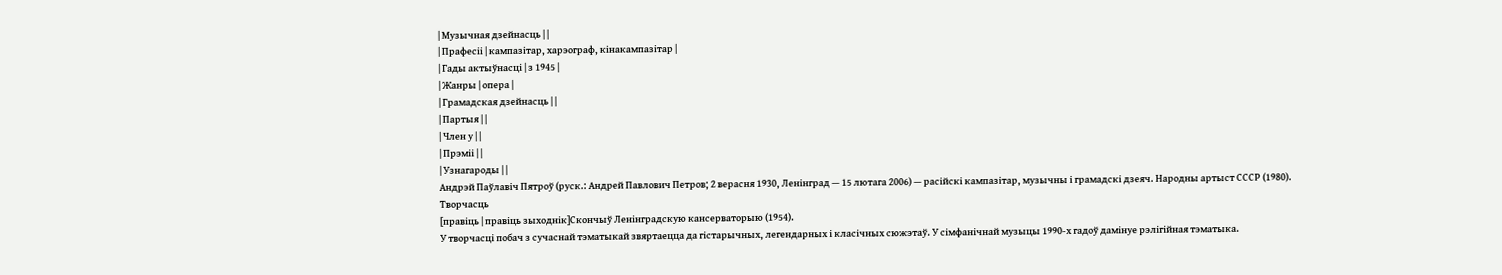| Музычная дзейнасць | |
| Прафесіі | кампазітар, харэограф, кінакампазітар |
| Гады актыўнасці | з 1945 |
| Жанры | опера |
| Грамадская дзейнасць | |
| Партыя | |
| Член у | |
| Прэміі | |
| Узнагароды | |
Андрэй Паўлавіч Пятроў (руск.: Андрей Павлович Петров; 2 верасня 1930, Ленінград — 15 лютага 2006) — расійскі кампазітар, музычны і грамадскі дзеяч. Народны артыст СССР (1980).
Творчасць
[правіць | правіць зыходнік]Скончыў Ленінградскую кансерваторыю (1954).
У творчасці побач з сучаснай тэматыкай звяртаецца да гістарычных, легендарных і класічных сюжэтаў. У сімфанічнай музыцы 1990-х гадоў дамінуе рэлігійная тэматыка.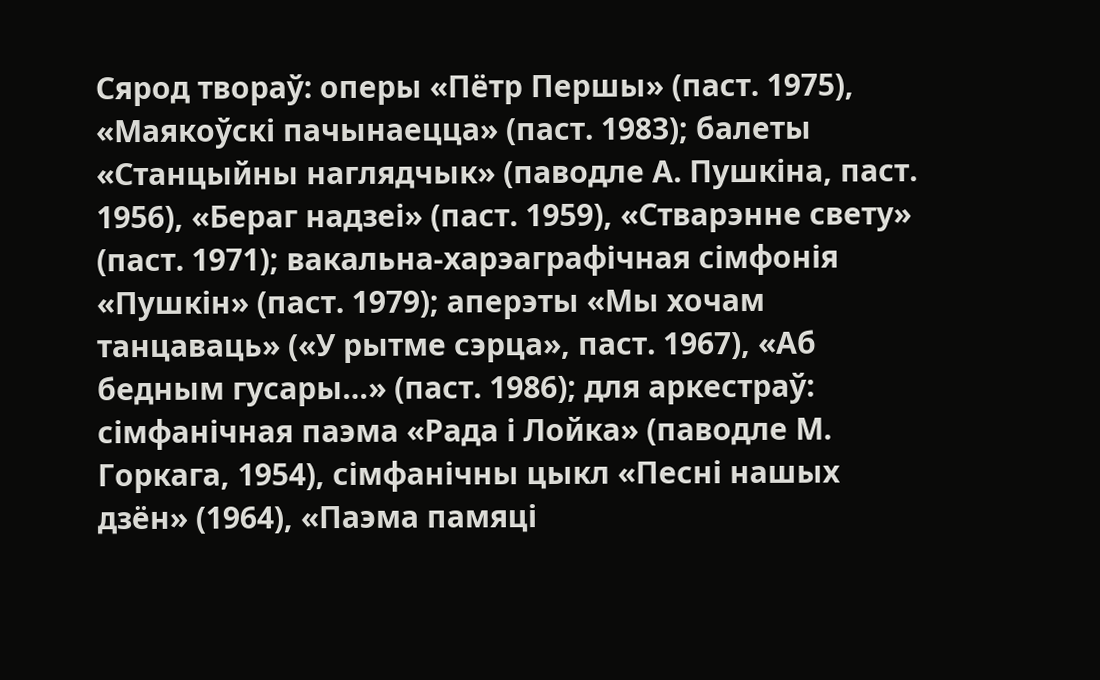Сярод твораў: оперы «Пётр Першы» (паст. 1975), «Маякоўскі пачынаецца» (паст. 1983); балеты «Станцыйны наглядчык» (паводле А. Пушкіна, паст. 1956), «Бераг надзеі» (паст. 1959), «Стварэнне свету» (паст. 1971); вакальна-харэаграфічная сімфонія «Пушкін» (паст. 1979); аперэты «Мы хочам танцаваць» («У рытме сэрца», паст. 1967), «Аб бедным гусары…» (паст. 1986); для аркестраў: сімфанічная паэма «Рада і Лойка» (паводле М. Горкага, 1954), сімфанічны цыкл «Песні нашых дзён» (1964), «Паэма памяці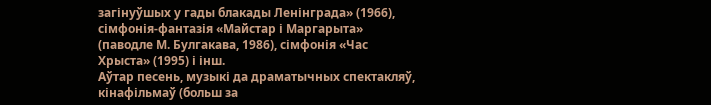загінуўшых у гады блакады Ленінграда» (1966), сімфонія-фантазія «Майстар і Маргарыта» (паводле М. Булгакава, 1986), сімфонія «Час Хрыста» (1995) і інш.
Аўтар песень, музыкі да драматычных спектакляў, кінафільмаў (больш за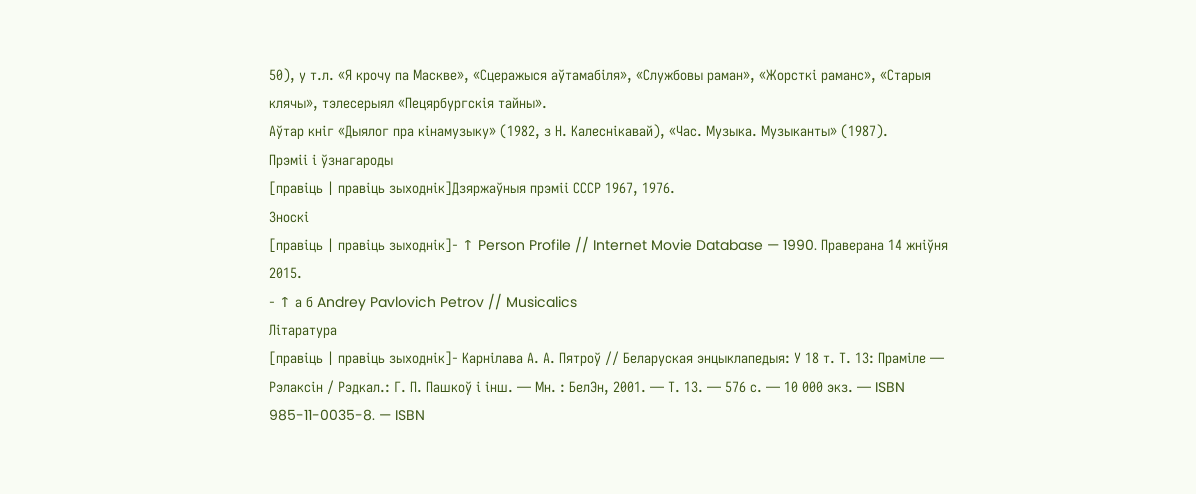50), у т.л. «Я крочу па Маскве», «Сцеражыся аўтамабіля», «Службовы раман», «Жорсткі раманс», «Старыя клячы», тэлесерыял «Пецярбургскія тайны».
Аўтар кніг «Дыялог пра кінамузыку» (1982, з Н. Калеснікавай), «Час. Музыка. Музыканты» (1987).
Прэміі і ўзнагароды
[правіць | правіць зыходнік]Дзяржаўныя прэміі СССР 1967, 1976.
Зноскі
[правіць | правіць зыходнік]- ↑ Person Profile // Internet Movie Database — 1990. Праверана 14 жніўня 2015.
- ↑ а б Andrey Pavlovich Petrov // Musicalics
Літаратура
[правіць | правіць зыходнік]- Карнілава А. А. Пятроў // Беларуская энцыклапедыя: У 18 т. Т. 13: Праміле — Рэлаксін / Рэдкал.: Г. П. Пашкоў і інш. — Мн. : БелЭн, 2001. — Т. 13. — 576 с. — 10 000 экз. — ISBN 985-11-0035-8. — ISBN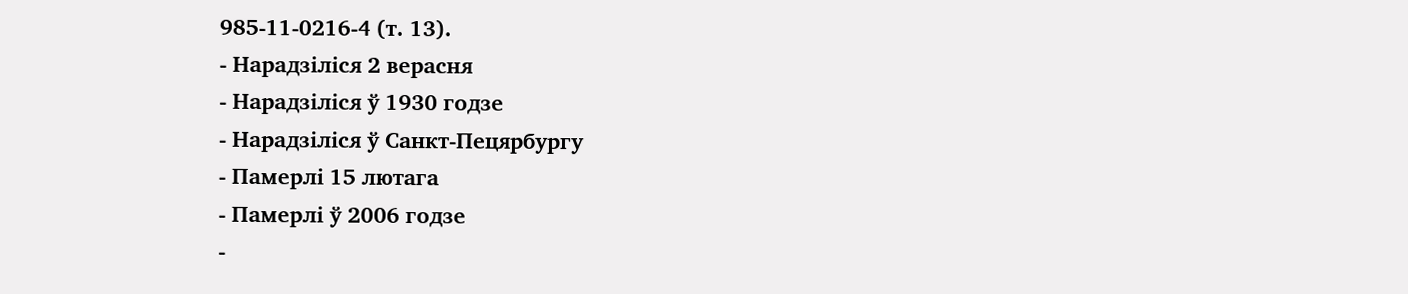985-11-0216-4 (т. 13).
- Нарадзіліся 2 верасня
- Нарадзіліся ў 1930 годзе
- Нарадзіліся ў Санкт-Пецярбургу
- Памерлі 15 лютага
- Памерлі ў 2006 годзе
-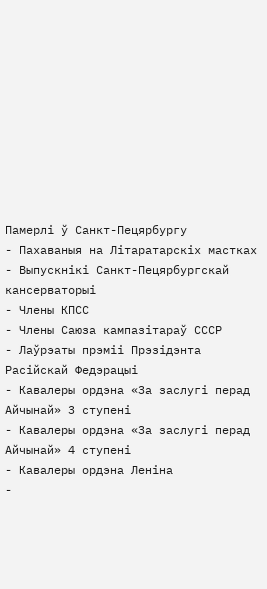Памерлі ў Санкт-Пецярбургу
- Пахаваныя на Літаратарскіх мастках
- Выпускнікі Санкт-Пецярбургскай кансерваторыі
- Члены КПСС
- Члены Саюза кампазітараў СССР
- Лаўрэаты прэміі Прэзідэнта Расійскай Федэрацыі
- Кавалеры ордэна «За заслугі перад Айчынай» 3 ступені
- Кавалеры ордэна «За заслугі перад Айчынай» 4 ступені
- Кавалеры ордэна Леніна
-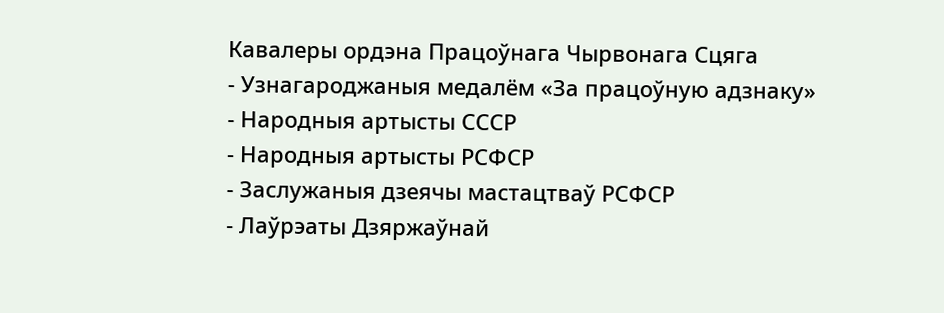Кавалеры ордэна Працоўнага Чырвонага Сцяга
- Узнагароджаныя медалём «За працоўную адзнаку»
- Народныя артысты СССР
- Народныя артысты РСФСР
- Заслужаныя дзеячы мастацтваў РСФСР
- Лаўрэаты Дзяржаўнай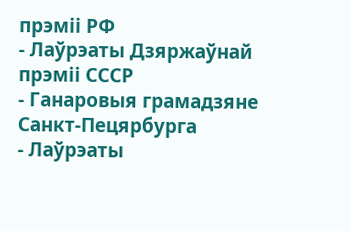прэміі РФ
- Лаўрэаты Дзяржаўнай прэміі СССР
- Ганаровыя грамадзяне Санкт-Пецярбурга
- Лаўрэаты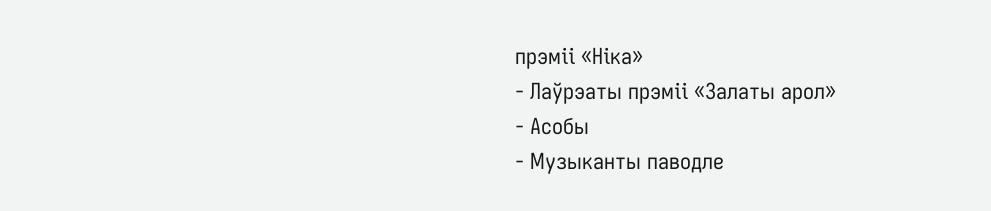прэміі «Ніка»
- Лаўрэаты прэміі «Залаты арол»
- Асобы
- Музыканты паводле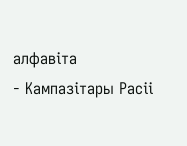алфавіта
- Кампазітары Расіі